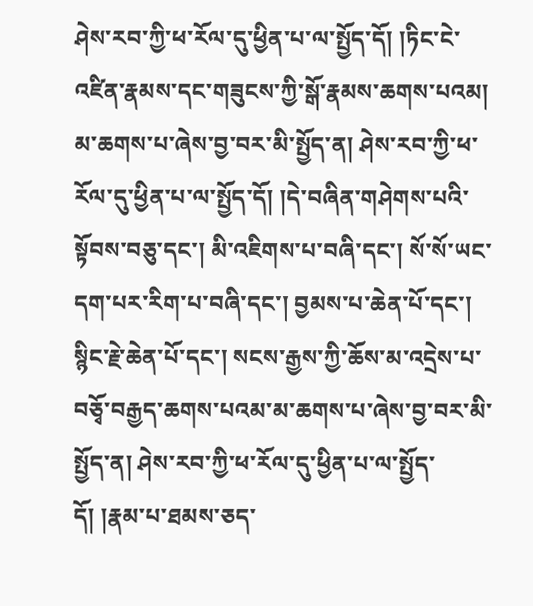ཤེས་རབ་ཀྱི་ཕ་རོལ་དུ་ཕྱིན་པ་ལ་སྤྱོད་དོ། །ཏིང་ངེ་འཛིན་རྣམས་དང་གཟུངས་ཀྱི་སྒོ་རྣམས་ཆགས་པའམ། མ་ཆགས་པ་ཞེས་བྱ་བར་མི་སྤྱོད་ན། ཤེས་རབ་ཀྱི་ཕ་རོལ་དུ་ཕྱིན་པ་ལ་སྤྱོད་དོ། །དེ་བཞིན་གཤེགས་པའི་སྟོབས་བཅུ་དང་། མི་འཇིགས་པ་བཞི་དང་། སོ་སོ་ཡང་དག་པར་རིག་པ་བཞི་དང་། བྱམས་པ་ཆེན་པོ་དང་། སྙིང་རྗེ་ཆེན་པོ་དང་། སངས་རྒྱས་ཀྱི་ཆོས་མ་འདྲེས་པ་བཅྭོ་བརྒྱད་ཆགས་པའམ་མ་ཆགས་པ་ཞེས་བྱ་བར་མི་སྤྱོད་ན། ཤེས་རབ་ཀྱི་ཕ་རོལ་དུ་ཕྱིན་པ་ལ་སྤྱོད་དོ། །རྣམ་པ་ཐམས་ཅད་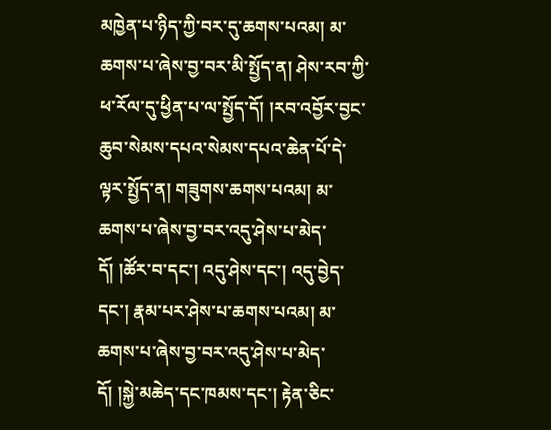མཁྱེན་པ་ཉིད་ཀྱི་བར་དུ་ཆགས་པའམ། མ་ཆགས་པ་ཞེས་བྱ་བར་མི་སྤྱོད་ན། ཤེས་རབ་ཀྱི་ཕ་རོལ་དུ་ཕྱིན་པ་ལ་སྤྱོད་དོ། །རབ་འབྱོར་བྱང་ཆུབ་སེམས་དཔའ་སེམས་དཔའ་ཆེན་པོ་དེ་ལྟར་སྤྱོད་ན། གཟུགས་ཆགས་པའམ། མ་ཆགས་པ་ཞེས་བྱ་བར་འདུ་ཤེས་པ་མེད་དོ། །ཚོར་བ་དང་། འདུ་ཤེས་དང་། འདུ་བྱེད་དང་། རྣམ་པར་ཤེས་པ་ཆགས་པའམ། མ་ཆགས་པ་ཞེས་བྱ་བར་འདུ་ཤེས་པ་མེད་དོ། །སྐྱེ་མཆེད་དང་ཁམས་དང་། རྟེན་ཅིང་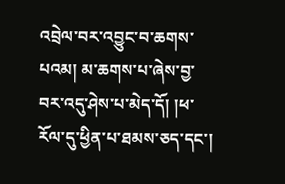འབྲེལ་བར་འབྱུང་བ་ཆགས་པའམ། མ་ཆགས་པ་ཞེས་བྱ་བར་འདུ་ཤེས་པ་མེད་དོ། །ཕ་རོལ་དུ་ཕྱིན་པ་ཐམས་ཅད་དང་།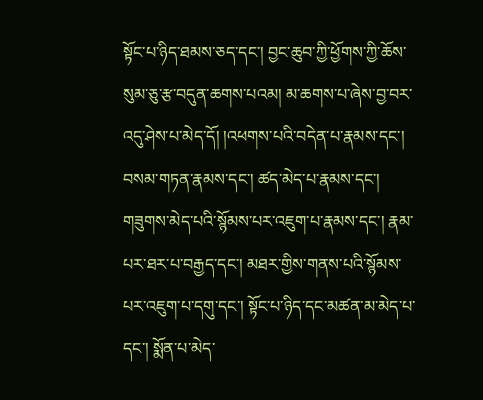སྟོང་པ་ཉིད་ཐམས་ཅད་དང་། བྱང་ཆུབ་ཀྱི་ཕྱོགས་ཀྱི་ཆོས་སུམ་ཅུ་རྩ་བདུན་ཆགས་པའམ། མ་ཆགས་པ་ཞེས་བྱ་བར་འདུ་ཤེས་པ་མེད་དོ། །འཕགས་པའི་བདེན་པ་རྣམས་དང་། བསམ་གཏན་རྣམས་དང་། ཚད་མེད་པ་རྣམས་དང་། གཟུགས་མེད་པའི་སྙོམས་པར་འཇུག་པ་རྣམས་དང་། རྣམ་པར་ཐར་པ་བརྒྱད་དང་། མཐར་གྱིས་གནས་པའི་སྙོམས་པར་འཇུག་པ་དགུ་དང་། སྟོང་པ་ཉིད་དང་མཚན་མ་མེད་པ་དང་། སྨོན་པ་མེད་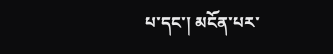པ་དང་། མངོན་པར་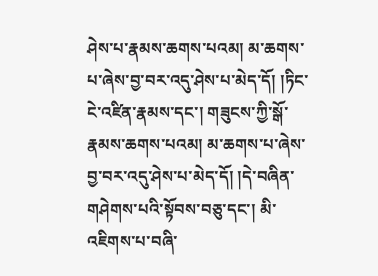ཤེས་པ་རྣམས་ཆགས་པའམ། མ་ཆགས་པ་ཞེས་བྱ་བར་འདུ་ཤེས་པ་མེད་དོ། །ཏིང་ངེ་འཛིན་རྣམས་དང་། གཟུངས་ཀྱི་སྒོ་རྣམས་ཆགས་པའམ། མ་ཆགས་པ་ཞེས་བྱ་བར་འདུ་ཤེས་པ་མེད་དོ། །དེ་བཞིན་གཤེགས་པའི་སྟོབས་བཅུ་དང་། མི་འཇིགས་པ་བཞི་